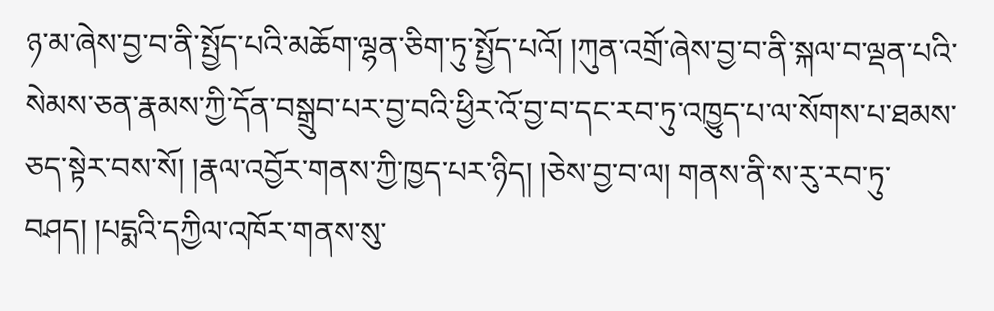ཉ་མ་ཞེས་བྱ་བ་ནི་སྤྱོད་པའི་མཆོག་ལྷན་ཅིག་ཏུ་སྤྱོད་པའོ། །ཀུན་འགྲོ་ཞེས་བྱ་བ་ནི་སྐལ་བ་ལྡན་པའི་སེམས་ཅན་རྣམས་ཀྱི་དོན་བསྒྲུབ་པར་བྱ་བའི་ཕྱིར་འོ་བྱ་བ་དང་རབ་ཏུ་འཁྱུད་པ་ལ་སོགས་པ་ཐམས་ཅད་སྟེར་བས་སོ། །རྣལ་འབྱོར་གནས་ཀྱི་ཁྱད་པར་ཉིད། །ཅེས་བྱ་བ་ལ། གནས་ནི་ས་རུ་རབ་ཏུ་བཤད། །པདྨའི་དཀྱིལ་འཁོར་གནས་སུ་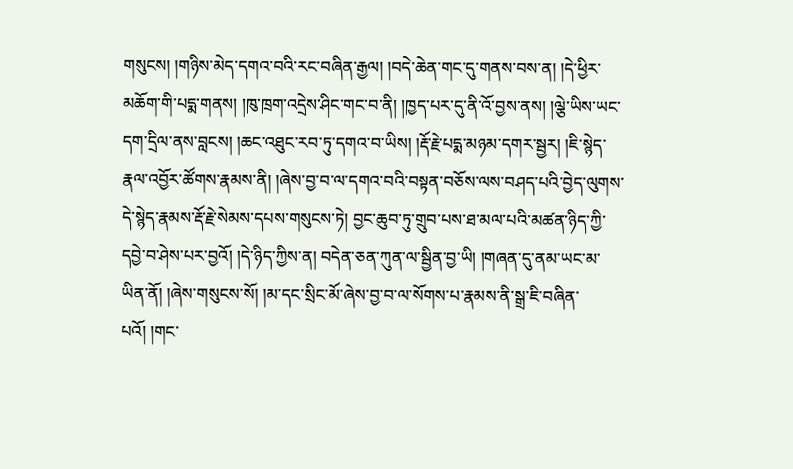གསུངས། །གཉིས་མེད་དགའ་བའི་རང་བཞིན་རྒྱལ། །བདེ་ཆེན་གང་དུ་གནས་བས་ན། །དེ་ཕྱིར་མཆོག་གི་པདྨ་གནས། །ཁུ་ཁྲག་འདྲེས་ཤིང་གང་བ་ནི། །ཁྱད་པར་དུ་ནི་འོ་བྱས་ནས། །ལྕེ་ཡིས་ཡང་དག་དྲིལ་ནས་བླངས། །ཆང་འཐུང་རབ་ཏུ་དགའ་བ་ཡིས། །རྡོ་རྗེ་པདྨ་མཉམ་དགར་སྦྱར། །ཇི་སྙེད་རྣལ་འབྱོར་ཚོགས་རྣམས་ནི། །ཞེས་བྱ་བ་ལ་དགའ་བའི་བསྟན་བཅོས་ལས་བཤད་པའི་བྱེད་ལུགས་དེ་སྙེད་རྣམས་རྡོ་རྗེ་སེམས་དཔས་གསུངས་ཏེ། བྱང་ཆུབ་ཏུ་གྲུབ་པས་ཐ་མལ་པའི་མཚན་ཉིད་ཀྱི་དབྱེ་བ་ཤེས་པར་བྱའོ། །དེ་ཉིད་ཀྱིས་ན། བདེན་ཅན་ཀུན་ལ་སྦྱིན་བྱ་ཡི། །གཞན་དུ་ནམ་ཡང་མ་ཡིན་ནོ། །ཞེས་གསུངས་སོ། །མ་དང་སྲིང་མོ་ཞེས་བྱ་བ་ལ་སོགས་པ་རྣམས་ནི་སྒྲ་ཇི་བཞིན་པའོ། །གང་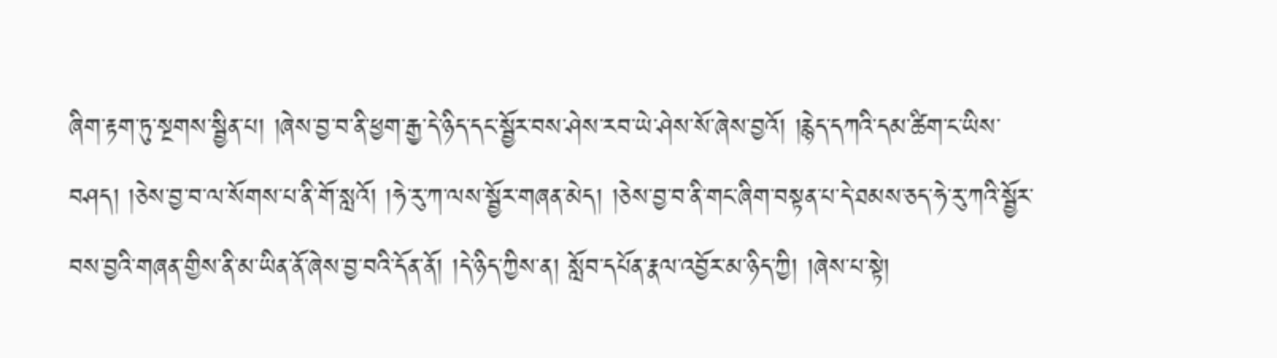ཞིག་རྟག་ཏུ་སྔགས་སྦྱིན་པ། །ཞེས་བྱ་བ་ནི་ཕྱག་རྒྱ་དེ་ཉིད་དང་སྦྱོར་བས་ཤེས་རབ་ཡེ་ཤེས་སོ་ཞེས་བྱའོ། །རྙེད་དཀའི་དམ་ཚིག་ང་ཡིས་བཤད། །ཅེས་བྱ་བ་ལ་སོགས་པ་ནི་གོ་སླའོ། །ཧེ་རུ་ཀ་ལས་སྦྱོར་གཞན་མེད། །ཅེས་བྱ་བ་ནི་གང་ཞིག་བསྟན་པ་དེ་ཐམས་ཅད་ཧེ་རུ་ཀའི་སྦྱོར་བས་བྱའི་གཞན་གྱིས་ནི་མ་ཡིན་ནོ་ཞེས་བྱ་བའི་དོན་ནོ། །དེ་ཉིད་ཀྱིས་ན། སློབ་དཔོན་རྣལ་འབྱོར་མ་ཉིད་ཀྱི། །ཞེས་པ་སྟེ།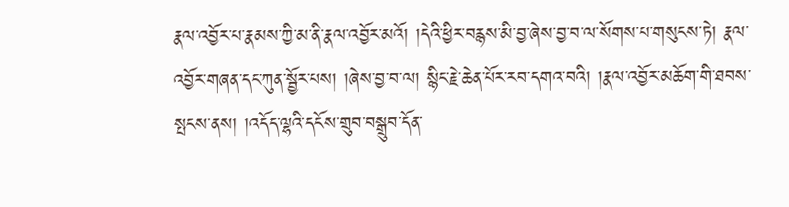རྣལ་འབྱོར་པ་རྣམས་ཀྱི་མ་ནི་རྣལ་འབྱོར་མའོ། །དེའི་ཕྱིར་བརྙས་མི་བྱ་ཞེས་བྱ་བ་ལ་སོགས་པ་གསུངས་ཏེ། རྣལ་འབྱོར་གཞན་དང་ཀུན་སྦྱོར་པས། །ཞེས་བྱ་བ་ལ། སྙིང་རྗེ་ཆེན་པོར་རབ་དགའ་བའི། །རྣལ་འབྱོར་མཆོག་གི་ཐབས་སྤངས་ནས། །འདོད་ལྷའི་དངོས་གྲུབ་བསྒྲུབ་དོན་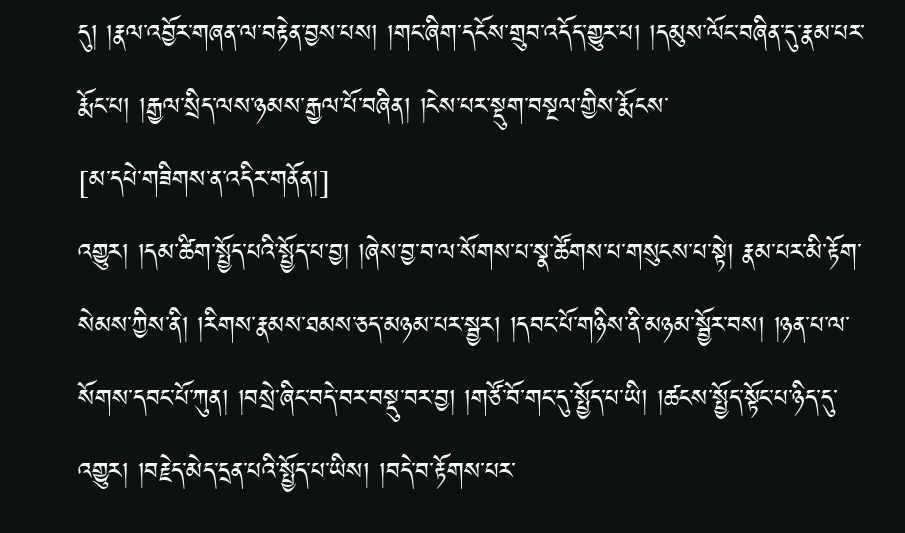དུ། །རྣལ་འབྱོར་གཞན་ལ་བརྟེན་བྱས་པས། །གང་ཞིག་དངོས་གྲུབ་འདོད་གྱུར་པ། །དམུས་ལོང་བཞིན་དུ་རྣམ་པར་རྨོང་པ། །རྒྱལ་སྲིད་ལས་ཉམས་རྒྱལ་པོ་བཞིན། །ངེས་པར་སྡུག་བསྔལ་གྱིས་རྨོངས་
[མ་དཔེ་གཟིགས་ན་འདིར་གནོན།]
འགྱུར། །དམ་ཚིག་སྤྱོད་པའི་སྤྱོད་པ་བྱ། །ཞེས་བྱ་བ་ལ་སོགས་པ་སྣ་ཚོགས་པ་གསུངས་པ་སྟེ། རྣམ་པར་མི་རྟོག་སེམས་ཀྱིས་ནི། །རིགས་རྣམས་ཐམས་ཅད་མཉམ་པར་སྦྱར། །དབང་པོ་གཉིས་ནི་མཉམ་སྦྱོར་བས། །ཉན་པ་ལ་སོགས་དབང་པོ་ཀུན། །བསྲེ་ཞིང་བདེ་བར་བསྡུ་བར་བྱ། །གཙོ་བོ་གང་དུ་སྤྱོད་པ་ཡི། །ཚངས་སྤྱོད་སྟོང་པ་ཉིད་དུ་འགྱུར། །བརྗེད་མེད་དྲན་པའི་སྤྱོད་པ་ཡིས། །བདེ་བ་རྟོགས་པར་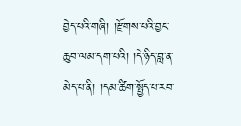བྱེད་པའི་གཞི། །རྫོགས་པའི་བྱང་ཆུབ་ལམ་དག་པའི། །དེ་ཉིད་བླ་ན་མེད་པ་ནི། །དམ་ཚིག་སྤྱོད་པ་རབ་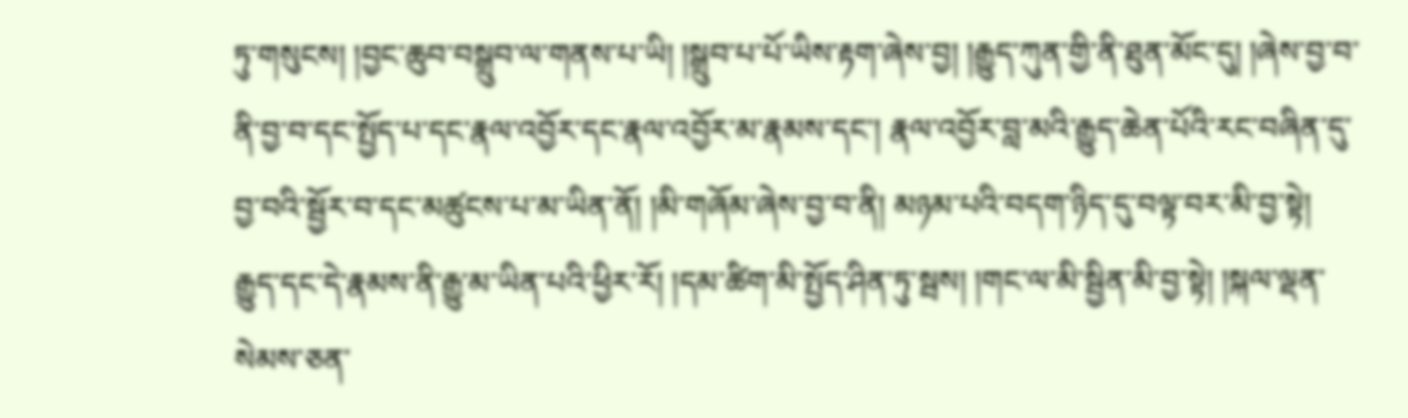ཏུ་གསུངས། །བྱང་ཆུབ་བསྒྲུབ་ལ་གནས་པ་ཡི། །སྒྲུབ་པ་པོ་ཡིས་རྟག་ཞེས་བྱ། །རྒྱུད་ཀུན་གྱི་ནི་ཐུན་མོང་དུ། །ཞེས་བྱ་བ་ནི་བྱ་བ་དང་སྤྱོད་པ་དང་རྣལ་འབྱོར་དང་རྣལ་འབྱོར་མ་རྣམས་དང་། རྣལ་འབྱོར་བླ་མའི་རྒྱུད་ཆེན་པོའི་རང་བཞིན་དུ་བྱ་བའི་སྦྱོར་བ་དང་མཚུངས་པ་མ་ཡིན་ནོ། །མི་གཞོམ་ཞེས་བྱ་བ་ནི། མཉམ་པའི་བདག་ཉིད་དུ་བལྟ་བར་མི་བྱ་སྟེ། རྒྱུད་དང་དེ་རྣམས་ནི་རྒྱུ་མ་ཡིན་པའི་ཕྱིར་རོ། །དམ་ཚིག་མི་སྤྱོད་ཤིན་ཏུ་སྦས། །གང་ལ་མི་སྦྱིན་མི་བྱ་སྟེ། །སྐལ་ལྡན་སེམས་ཅན་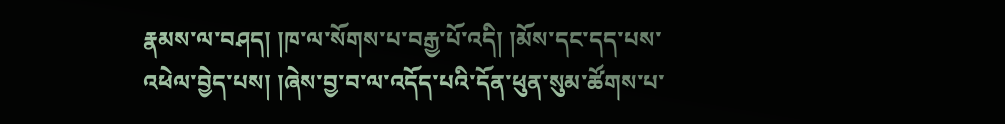རྣམས་ལ་བཤད། །ཁ་ལ་སོགས་པ་བརྒྱ་པོ་འདི། །མོས་དང་དད་པས་འཕེལ་བྱེད་པས། །ཞེས་བྱ་བ་ལ་འདོད་པའི་དོན་ཕུན་སུམ་ཚོགས་པ་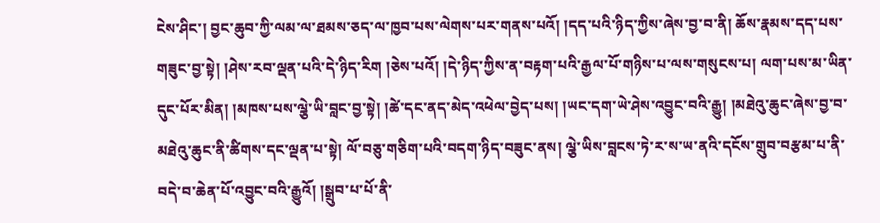ངེས་ཤིང་། བྱང་ཆུབ་ཀྱི་ལམ་ལ་ཐམས་ཅད་ལ་ཁྱབ་པས་ལེགས་པར་གནས་པའོ། །དད་པའི་ཉིད་ཀྱིས་ཞེས་བྱ་བ་ནི། ཆོས་རྣམས་དད་པས་གཟུང་བྱ་སྟེ། །ཤེས་རབ་ལྡན་པའི་དེ་ཉིད་རིག །ཅེས་པའོ། །དེ་ཉིད་ཀྱིས་ན་བརྟག་པའི་རྒྱལ་པོ་གཉིས་པ་ལས་གསུངས་པ། ལག་པས་མ་ཡིན་དུང་པོར་མིན། །མཁས་པས་ལྕེ་ཡི་བླང་བྱ་སྟེ། །ཚེ་དང་ནད་མེད་འཕེལ་བྱེད་པས། །ཡང་དག་ཡེ་ཤེས་འབྱུང་བའི་རྒྱུ། །མཐེའུ་ཆུང་ཞེས་བྱ་བ་མཐེའུ་ཆུང་ནི་ཚིགས་དང་ལྡན་པ་སྟེ། ལོ་བཅུ་གཅིག་པའི་བདག་ཉིད་བཟུང་ནས། ལྕེ་ཡིས་བླངས་ཏེ་ར་ས་ཡ་ནའི་དངོས་གྲུབ་བརྩམ་པ་ནི་བདེ་བ་ཆེན་པོ་འབྱུང་བའི་རྒྱུའོ། །སྒྲུབ་པ་པོ་ནི་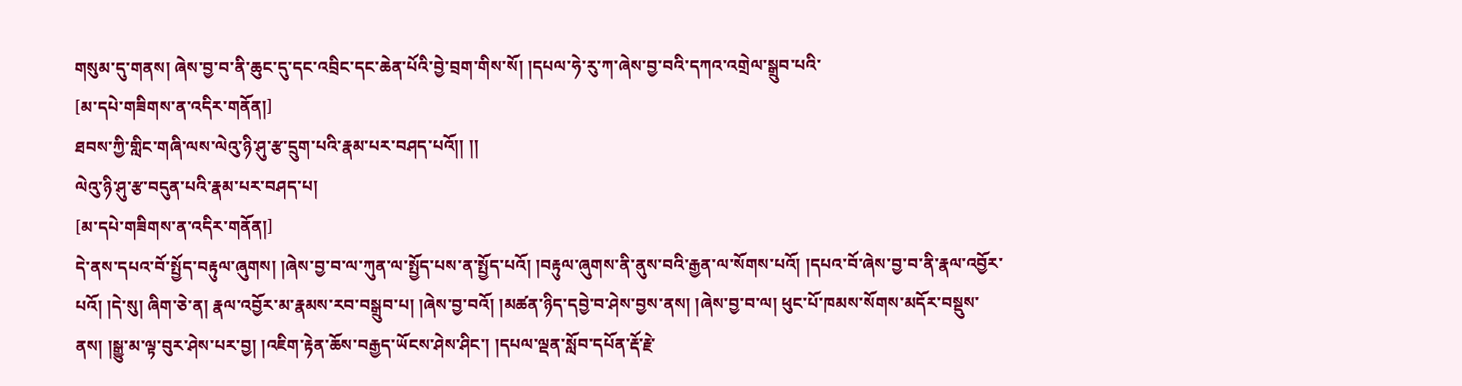གསུམ་དུ་གནས། ཞེས་བྱ་བ་ནི་ཆུང་དུ་དང་འབྲིང་དང་ཆེན་པོའི་བྱེ་བྲག་གིས་སོ། །དཔལ་ཧེ་རུ་ཀ་ཞེས་བྱ་བའི་དཀའ་འགྲེལ་སྒྲུབ་པའི་
[མ་དཔེ་གཟིགས་ན་འདིར་གནོན།]
ཐབས་ཀྱི་གླིང་གཞི་ལས་ལེའུ་ཉི་ཤུ་རྩ་དྲུག་པའི་རྣམ་པར་བཤད་པའོ།། །།
ལེའུ་ཉི་ཤུ་རྩ་བདུན་པའི་རྣམ་པར་བཤད་པ།
[མ་དཔེ་གཟིགས་ན་འདིར་གནོན།]
དེ་ནས་དཔའ་བོ་སྤྱོད་བརྟུལ་ཞུགས། །ཞེས་བྱ་བ་ལ་ཀུན་ལ་སྤྱོད་པས་ན་སྤྱོད་པའོ། །བརྟུལ་ཞུགས་ནི་ནུས་བའི་རྒྱན་ལ་སོགས་པའོ། །དཔའ་བོ་ཞེས་བྱ་བ་ནི་རྣལ་འབྱོར་པའོ། །དེ་སུ། ཞིག་ཅེ་ན། རྣལ་འབྱོར་མ་རྣམས་རབ་བསྒྲུབ་པ། །ཞེས་བྱ་བའོ། །མཚན་ཉིད་དབྱེ་བ་ཤེས་བྱས་ནས། །ཞེས་བྱ་བ་ལ། ཕུང་པོ་ཁམས་སོགས་མདོར་བསྡུས་ནས། །སྒྱུ་མ་ལྟ་བུར་ཤེས་པར་བྱ། །འཇིག་རྟེན་ཆོས་བརྒྱད་ཡོངས་ཤེས་ཤིང་། །དཔལ་ལྡན་སློབ་དཔོན་རྡོ་རྗེ་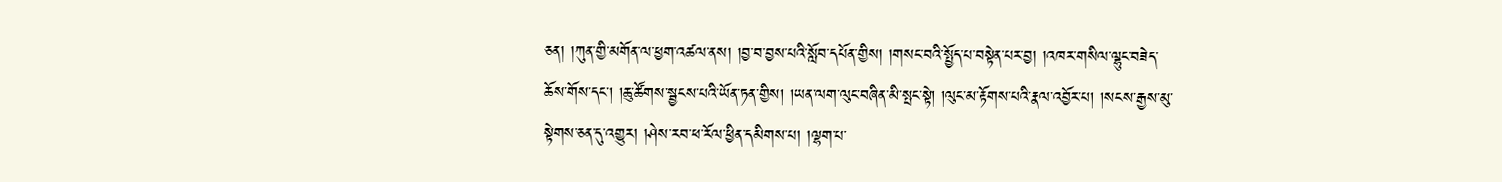ཅན། །ཀུན་གྱི་མགོན་ལ་ཕྱག་འཚལ་ནས། །བྱ་བ་བྱས་པའི་སློབ་དཔོན་གྱིས། །གསང་བའི་སྤྱོད་པ་བསྟེན་པར་བྱ། །འཁར་གསིལ་ལྷུང་བཟེད་ཆོས་གོས་དང་། །ཆུ་ཚོགས་སྦྱངས་པའི་ཡོན་ཏན་གྱིས། །ཡན་ལག་ལུང་བཞིན་མི་སྤང་སྟེ། །ལུང་མ་རྟོགས་པའི་རྣལ་འབྱོར་པ། །སངས་རྒྱས་མུ་སྟེགས་ཅན་དུ་འགྱུར། །ཤེས་རབ་ཕ་རོལ་ཕྱིན་དམིགས་པ། །ལྷག་པ་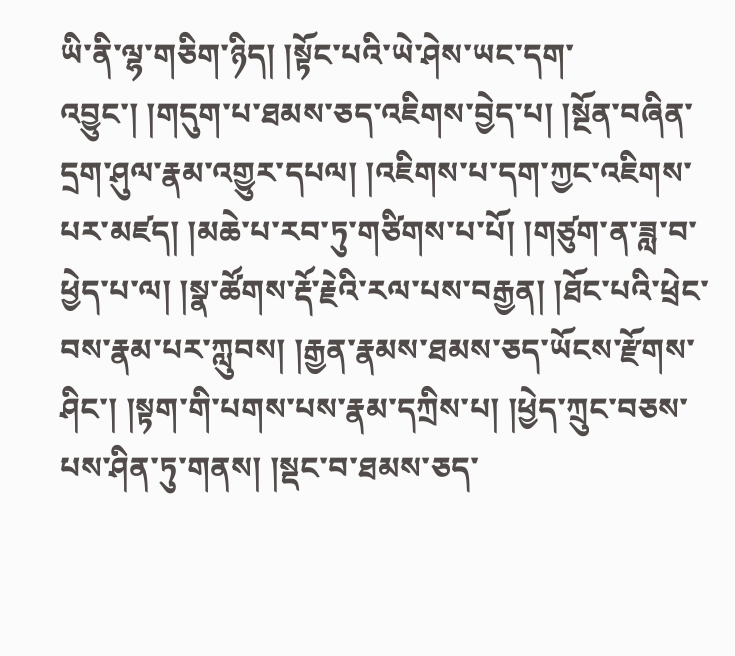ཡི་ནི་ལྷ་གཅིག་ཉིད། །སྟོང་པའི་ཡེ་ཤེས་ཡང་དག་འབྱུང་། །གདུག་པ་ཐམས་ཅད་འཇིགས་བྱེད་པ། །སྔོན་བཞིན་དྲག་ཤུལ་རྣམ་འགྱུར་དཔལ། །འཇིགས་པ་དག་ཀྱང་འཇིགས་པར་མཛད། །མཆེ་པ་རབ་ཏུ་གཙིགས་པ་པོ། །གཙུག་ན་ཟླ་བ་ཕྱེད་པ་ལ། །སྣ་ཚོགས་རྡོ་རྗེའི་རལ་པས་བརྒྱན། །ཐོང་པའི་ཕྲེང་བས་རྣམ་པར་ཀླུབས། །རྒྱན་རྣམས་ཐམས་ཅད་ཡོངས་རྫོགས་ཤིང་། །སྟག་གི་པགས་པས་རྣམ་དཀྲིས་པ། །ཕྱེད་ཀྲུང་བཅས་པས་ཤིན་ཏུ་གནས། །སྡང་བ་ཐམས་ཅད་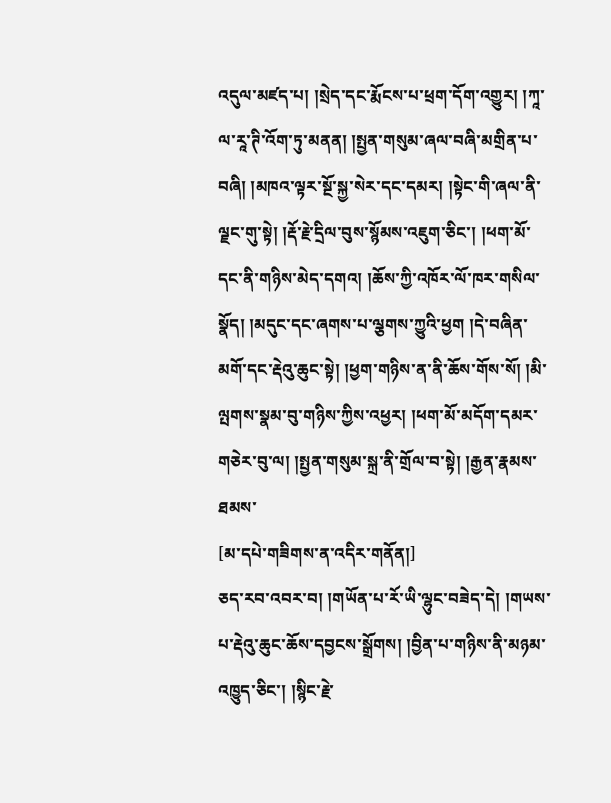འདུལ་མཛད་པ། །སྲེད་དང་རྨོངས་པ་ཕྲག་དོག་འགྱུར། །ཀཱ་ལ་རཱ་ཊི་འོག་ཏུ་མནན། །སྤྱན་གསུམ་ཞལ་བཞི་མགྲིན་པ་བཞི། །མཁའ་ལྟར་སྔོ་སྐྱ་སེར་དང་དམར། །སྟེང་གི་ཞལ་ནི་ལྗང་གུ་སྟེ། །རྡོ་རྗེ་དྲིལ་བུས་སྙོམས་འཇུག་ཅིང་། །ཕག་མོ་དང་ནི་གཉིས་མེད་དགའ། །ཆོས་ཀྱི་འཁོར་ལོ་ཁར་གསིལ་སྣོད། །མདུང་དང་ཞགས་པ་ལྕགས་ཀྱུའི་ཕྱག །དེ་བཞིན་མགོ་དང་རྡེའུ་ཆུང་སྟེ། །ཕྱག་གཉིས་ན་ནི་ཆོས་གོས་སོ། །མི་ལྤགས་སྣམ་བུ་གཉིས་ཀྱིས་འཕྱར། །ཕག་མོ་མདོག་དམར་གཅེར་བུ་ལ། །སྤྱན་གསུམ་སྐྲ་ནི་གྲོལ་བ་སྟེ། །རྒྱན་རྣམས་ཐམས་
[མ་དཔེ་གཟིགས་ན་འདིར་གནོན།]
ཅད་རབ་འབར་བ། །གཡོན་པ་རོ་ཡི་ལྷུང་བཟེད་དེ། །གཡས་པ་རྡེའུ་ཆུང་ཆོས་དབྱངས་སྒྲོགས། །བྱིན་པ་གཉིས་ནི་མཉམ་འཁྱུད་ཅིང་། །སྙིང་རྗེ་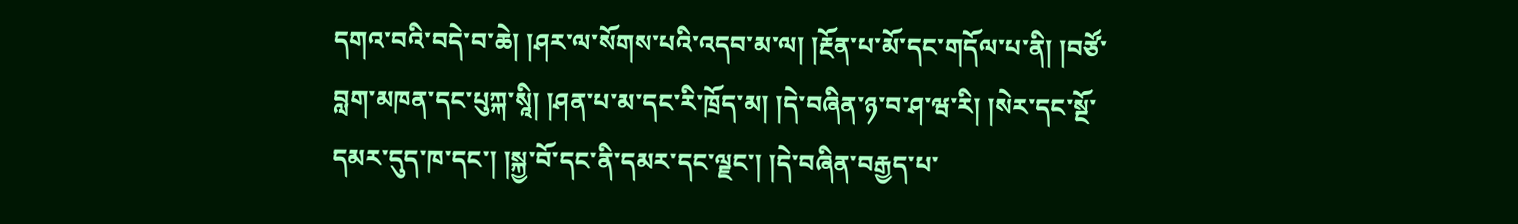དགའ་བའི་བདེ་བ་ཆེ། །ཤར་ལ་སོགས་པའི་འདབ་མ་ལ། །རྔོན་པ་མོ་དང་གདོལ་པ་ནི། །བཙོ་བླག་མཁན་དང་པུཀྐ་སཱི། །ཤན་པ་མ་དང་རི་ཁྲོད་མ། །དེ་བཞིན་ཉ་བ་ཤ་ཝ་རི། །སེར་དང་སྔོ་དམར་དུད་ཁ་དང་། །སྐྱ་བོ་དང་ནི་དམར་དང་ལྗང་། །དེ་བཞིན་བརྒྱད་པ་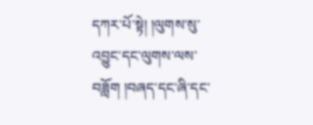དཀར་པོ་སྟེ། །ལུགས་སུ་འབྱུང་དང་ལུགས་ལས་བཟློག །བཞད་དང་ཞི་དང་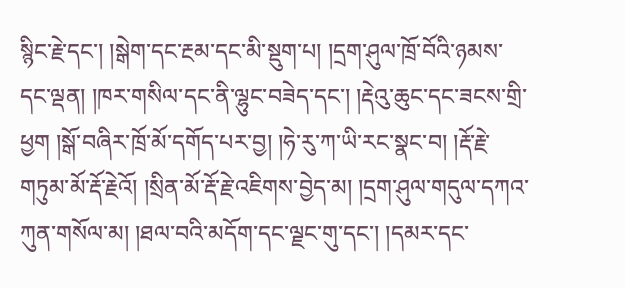སྙིང་རྗེ་དང་། །སྒེག་དང་རྔམ་དང་མི་སྡུག་པ། །དྲག་ཤུལ་ཁྲོ་བོའི་ཉམས་དང་ལྡན། །ཁར་གསིལ་དང་ནི་ལྷུང་བཟེད་དང་། །རྡེའུ་ཆུང་དང་ཟངས་གྲི་ཕྱག །སྒོ་བཞིར་ཁྲོ་མོ་དགོད་པར་བྱ། །ཧེ་རུ་ཀ་ཡི་རང་སྣང་བ། །རྡོ་རྗེ་གཏུམ་མོ་རྡོ་རྗེའོ། །སྲིན་མོ་རྡོ་རྗེ་འཇིགས་བྱེད་མ། །དྲག་ཤུལ་གདུལ་དཀའ་ཀུན་གསོལ་མ། །ཐལ་བའི་མདོག་དང་ལྗང་གུ་དང་། །དམར་དང་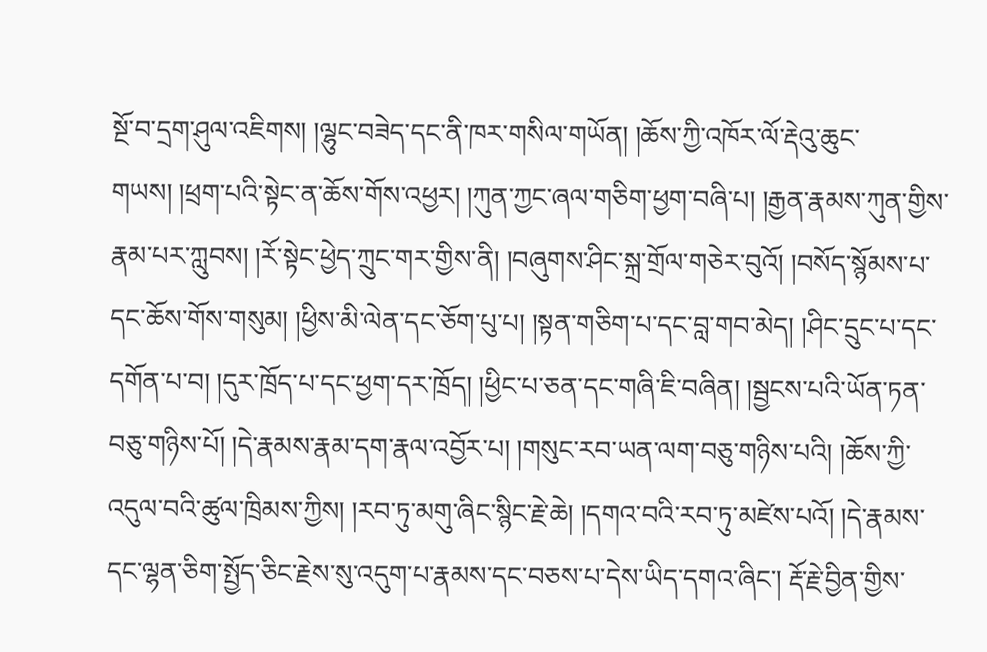སྔོ་བ་དྲག་ཤུལ་འཇིགས། །ལྷུང་བཟེད་དང་ནི་ཁར་གསིལ་གཡོན། །ཆོས་ཀྱི་འཁོར་ལོ་རྡེའུ་ཆུང་གཡས། །ཕྲག་པའི་སྟེང་ན་ཆོས་གོས་འཕྱར། །ཀུན་ཀྱང་ཞལ་གཅིག་ཕྱག་བཞི་པ། །རྒྱན་རྣམས་ཀུན་གྱིས་རྣམ་པར་ཀླུབས། །རོ་སྟེང་ཕྱེད་ཀྲུང་གར་གྱིས་ནི། །བཞུགས་ཤིང་སྐྲ་གྲོལ་གཅེར་བུའོ། །བསོད་སྙོམས་པ་དང་ཆོས་གོས་གསུམ། །ཕྱིས་མི་ལེན་དང་ཅོག་པུ་པ། །སྟན་གཅིག་པ་དང་བླ་གབ་མེད། །ཤིང་དྲུང་པ་དང་དགོན་པ་བ། །དུར་ཁྲོད་པ་དང་ཕྱག་དར་ཁྲོད། །ཕྱིང་པ་ཅན་དང་གཞི་ཇི་བཞིན། །སྦྱངས་པའི་ཡོན་ཏན་བཅུ་གཉིས་པོ། །དེ་རྣམས་རྣམ་དག་རྣལ་འབྱོར་པ། །གསུང་རབ་ཡན་ལག་བཅུ་གཉིས་པའི། །ཆོས་ཀྱི་འདུལ་བའི་ཚུལ་ཁྲིམས་ཀྱིས། །རབ་ཏུ་མགུ་ཞིང་སྙིང་རྗེ་ཆེ། །དགའ་བའི་རབ་ཏུ་མཛེས་པའོ། །དེ་རྣམས་དང་ལྷན་ཅིག་སྤྱོད་ཅིང་རྗེས་སུ་འདུག་པ་རྣམས་དང་བཅས་པ་དེས་ཡིད་དགའ་ཞིང་། རྡོ་རྗེ་བྱིན་གྱིས་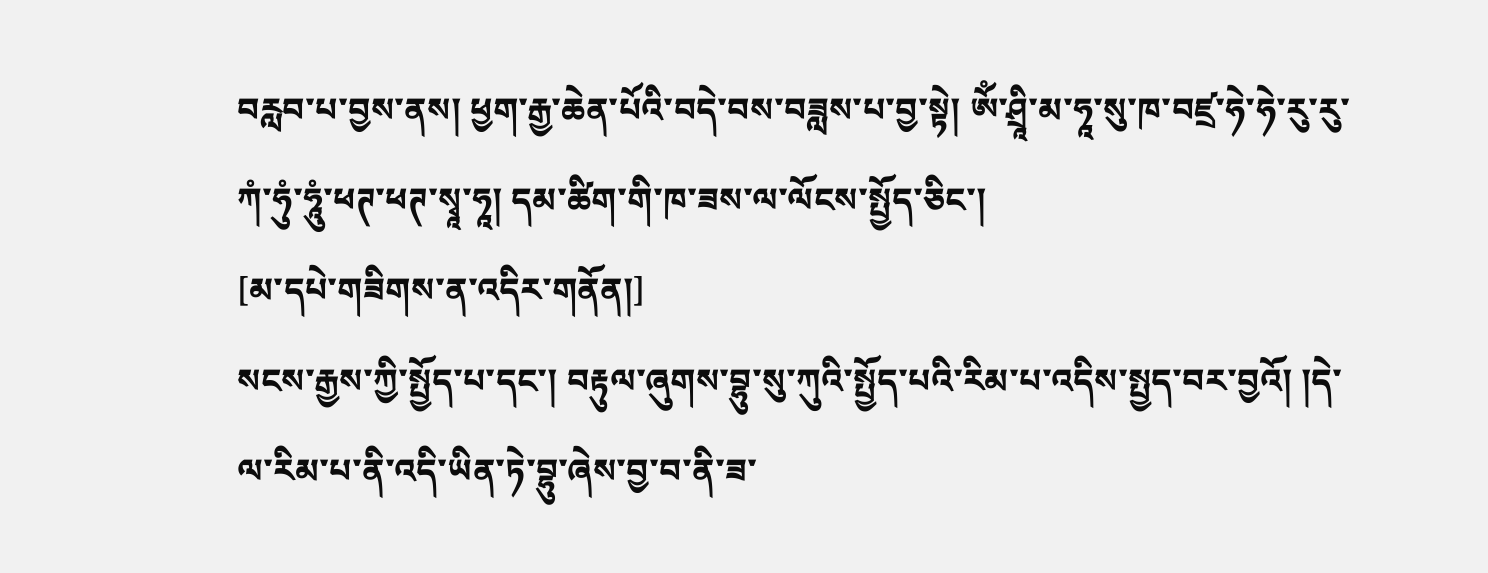བརླབ་པ་བྱས་ནས། ཕྱག་རྒྱ་ཆེན་པོའི་བདེ་བས་བཟླས་པ་བྱ་སྟེ། ཨོཾ་ཤྲཱི་མ་ཧཱ་སུ་ཁ་བཛྲ་ཧེ་ཧེ་རུ་རུ་ཀཾ་ཧུཾ་ཧཱུཾ་ཕཊ་ཕཊ་སྭཱ་ཧཱ། དམ་ཚིག་གི་ཁ་ཟས་ལ་ལོངས་སྤྱོད་ཅིང་།
[མ་དཔེ་གཟིགས་ན་འདིར་གནོན།]
སངས་རྒྱས་ཀྱི་སྤྱོད་པ་དང་། བརྟུལ་ཞུགས་བྷུ་སུ་ཀུའི་སྤྱོད་པའི་རིམ་པ་འདིས་སྤྱད་བར་བྱའོ། །དེ་ལ་རིམ་པ་ནི་འདི་ཡིན་ཏེ་བྷུ་ཞེས་བྱ་བ་ནི་ཟ་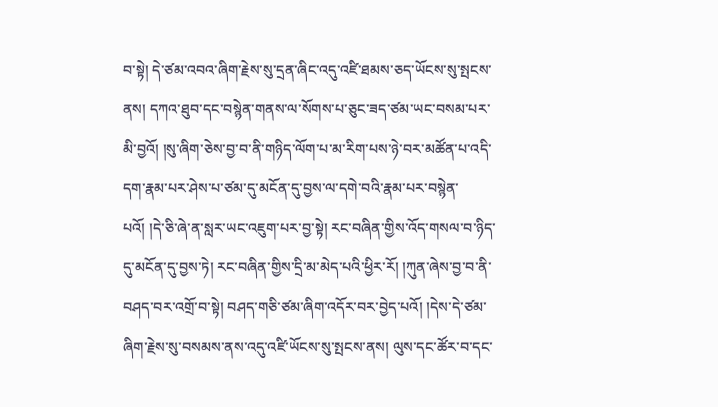བ་སྟེ། དེ་ཙམ་འབའ་ཞིག་རྗེས་སུ་དྲན་ཞིང་འདུ་འཛི་ཐམས་ཅད་ཡོངས་སུ་སྤངས་ནས། དཀའ་ཐུབ་དང་བསྙེན་གནས་ལ་སོགས་པ་ཅུང་ཟད་ཙམ་ཡང་བསམ་པར་མི་བྱའོ། །སུ་ཞིག་ཅེས་བྱ་བ་ནི་གཉིད་ལོག་པ་མ་རིག་པས་ཉེ་བར་མཚོན་པ་འདི་དག་རྣམ་པར་ཤེས་པ་ཙམ་དུ་མངོན་དུ་བྱས་ལ་དགེ་བའི་རྣམ་པར་བསྙེན་པའོ། །དེ་ཅི་ཞེ་ན་སླར་ཡང་འཇུག་པར་བྱ་སྟེ། རང་བཞིན་གྱིས་འོད་གསལ་བ་ཉིད་དུ་མངོན་དུ་བྱས་ཏེ། རང་བཞིན་གྱིས་དྲི་མ་མེད་པའི་ཕྱིར་རོ། །ཀུན་ཞེས་བྱ་བ་ནི་བཤད་བར་འགྲོ་བ་སྟེ། བཤད་གཅི་ཙམ་ཞིག་འདོར་བར་བྱེད་པའོ། །དེས་དེ་ཙམ་ཞིག་རྗེས་སུ་བསམས་ནས་འདུ་འཛི་ཡོངས་སུ་སྤངས་ནས། ལུས་དང་ཚོར་བ་དང་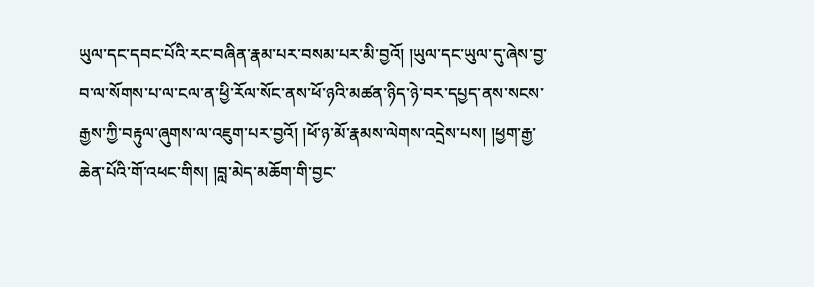ཡུལ་དང་དབང་པོའི་རང་བཞིན་རྣམ་པར་བསམ་པར་མི་བྱའོ། །ཡུལ་དང་ཡུལ་དུ་ཞེས་བྱ་བ་ལ་སོགས་པ་ལ་ངལ་ན་ཕྱི་རོལ་སོང་ནས་ཕོ་ཉའི་མཚན་ཉིད་ཉེ་བར་དཔྱད་ནས་སངས་རྒྱས་ཀྱི་བརྟུལ་ཞུགས་ལ་འཇུག་པར་བྱའོ། །ཕོ་ཉ་མོ་རྣམས་ལེགས་འདྲེས་པས། །ཕྱག་རྒྱ་ཆེན་པོའི་གོ་འཕང་གིས། །བླ་མེད་མཆོག་གི་བྱང་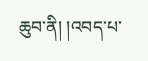ཆུབ་ནི། །འབད་པ་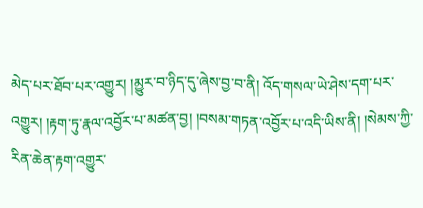མེད་པར་ཐོབ་པར་འགྱུར། །མྱུར་བ་ཉིད་དུ་ཞེས་བྱ་བ་ནི། འོད་གསལ་ཡེ་ཤེས་དག་པར་འགྱུར། །རྟག་ཏུ་རྣལ་འབྱོར་པ་མཚན་བྱ། །བསམ་གཏན་འབྱོར་པ་འདི་ཡིས་ནི། །སེམས་ཀྱི་རིན་ཆེན་རྟག་འགྱུར་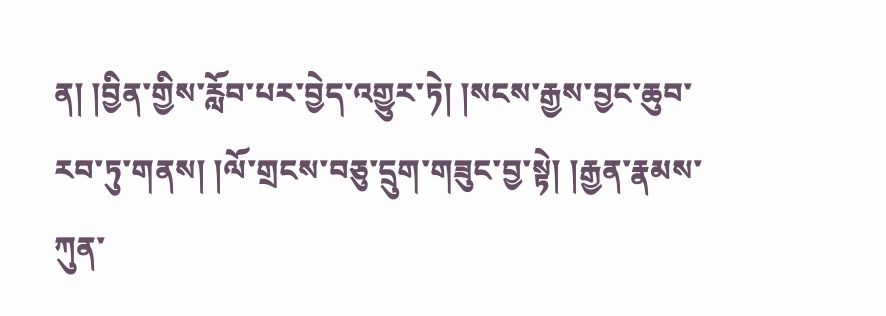ན། །བྱིན་གྱིས་རློབ་པར་བྱེད་འགྱུར་ཏེ། །སངས་རྒྱས་བྱང་ཆུབ་རབ་ཏུ་གནས། །ལོ་གྲངས་བཅུ་དྲུག་གཟུང་བྱ་སྟེ། །རྒྱན་རྣམས་ཀུན་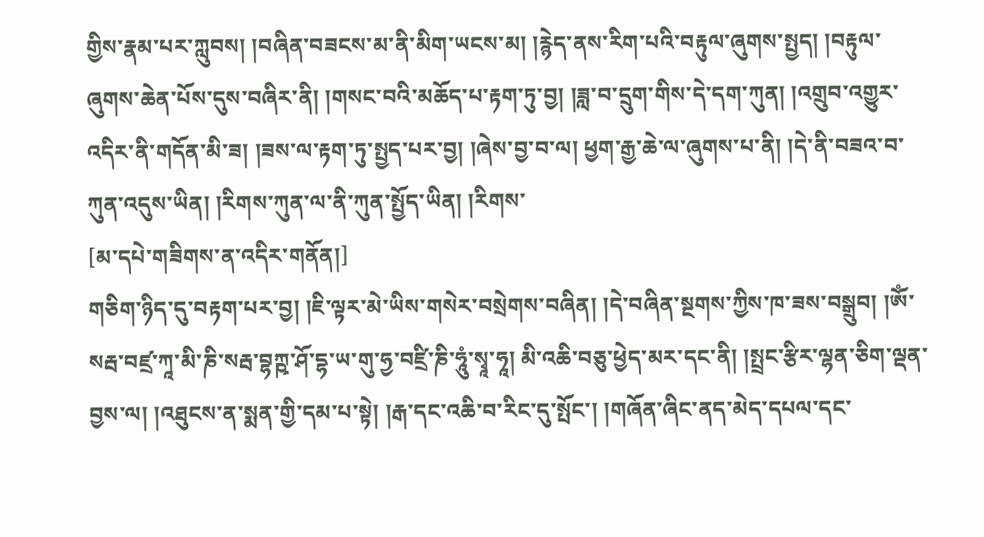གྱིས་རྣམ་པར་ཀླུབས། །བཞིན་བཟངས་མ་ནི་མིག་ཡངས་མ། །རྙེད་ནས་རིག་པའི་བརྟུལ་ཞུགས་སྤྱད། །བརྟུལ་ཞུགས་ཆེན་པོས་དུས་བཞིར་ནི། །གསང་བའི་མཆོད་པ་རྟག་ཏུ་བྱ། །ཟླ་བ་དྲུག་གིས་དེ་དག་ཀུན། །འགྲུབ་འགྱུར་འདིར་ནི་གདོན་མི་ཟ། །ཟས་ལ་རྟག་ཏུ་སྤྱད་པར་བྱ། །ཞེས་བྱ་བ་ལ། ཕྱག་རྒྱ་ཆེ་ལ་ཞུགས་པ་ནི། །དེ་ནི་བཟའ་བ་ཀུན་འདུས་ཡིན། །རིགས་ཀུན་ལ་ནི་ཀུན་སྤྱོད་ཡིན། །རིགས་
[མ་དཔེ་གཟིགས་ན་འདིར་གནོན།]
གཅིག་ཉིད་དུ་བརྟག་པར་བྱ། །ཇི་ལྟར་མེ་ཡིས་གསེར་བསྲེགས་བཞིན། །དེ་བཞིན་སྔགས་ཀྱིས་ཁ་ཟས་བསྒྲུབ། །ཨོཾ་སརྦ་བཛྲ་ཀཱ་མི་ཎི་སརྦ་བྷཀྵ་ཤོ་དྷ་ཡ་གུ་ཧྱ་བཛྲི་ཎི་ཧཱུཾ་སྭཱ་ཧཱ། མི་འཆི་བཅུ་ཕྱེད་མར་དང་ནི། །སྤྲང་རྩིར་ལྷན་ཅིག་ལྡན་བྱས་ལ། །འཐུངས་ན་སྨན་གྱི་དམ་པ་སྟེ། །རྒ་དང་འཆི་བ་རིང་དུ་སྤོང་། །གཞོན་ཞིང་ནད་མེད་དཔལ་དང་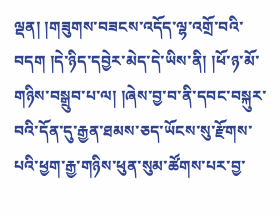ལྡན། །གཟུགས་བཟངས་འདོད་ལྷ་འགྲོ་བའི་བདག །དེ་ཉིད་དབྱེར་མེད་དེ་ཡིས་ནི། །ཕོ་ཉ་མོ་གཉིས་བསྒྲུབ་པ་ལ། །ཞེས་བྱ་བ་ནི་དབང་བསྐུར་བའི་དོན་དུ་རྒྱན་ཐམས་ཅད་ཡོངས་སུ་རྫོགས་པའི་ཕྱག་རྒྱ་གཉིས་ཕུན་སུམ་ཚོགས་པར་བྱ་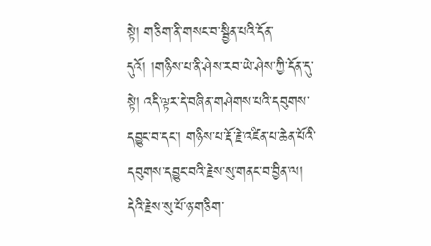སྟེ། གཅིག་ནི་གསང་བ་སྦྱིན་པའི་དོན་དུའོ། །གཉིས་པ་ནི་ཤེས་རབ་ཡེ་ཤེས་ཀྱི་དོན་དུ་སྟེ། འདི་ལྟར་དེ་བཞིན་གཤེགས་པའི་དབུགས་དབྱུང་བ་དང་། གཉིས་པ་རྡོ་རྗེ་འཛིན་པ་ཆེན་པོའི་དབུགས་དབྱུང་བའི་རྗེས་སུ་གནང་བ་བྱིན་ལ། དེའི་རྗེས་སུ་པོ་ཉ་གཅིག་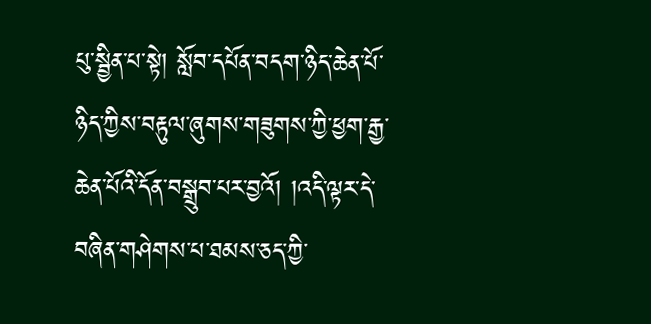པུ་སྦྱིན་པ་སྟེ། སློབ་དཔོན་བདག་ཉིད་ཆེན་པོ་ཉིད་ཀྱིས་བརྟུལ་ཞུགས་གཟུགས་ཀྱི་ཕྱག་རྒྱ་ཆེན་པོའི་དོན་བསྒྲུབ་པར་བྱའོ། །འདི་ལྟར་དེ་བཞིན་གཤེགས་པ་ཐམས་ཅད་ཀྱི་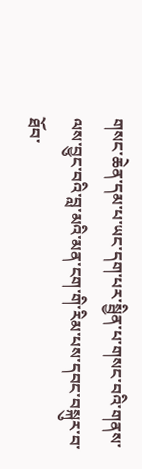གསང་ཆེན་དམ་པ་ཡང་དག་པར་སྦྱིན་པ་གསང་བའི་གནས་ལས་བྱུང་བའི་བླ་མའི་མན་ངག་གི་རིམ་པས་དབང་བསྐུར་བ་ཐོབ་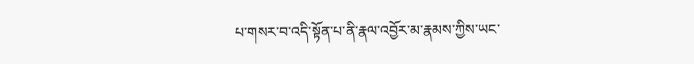པ་གསར་བ་འདི་སྟོན་པ་ནི་རྣལ་འབྱོར་མ་རྣམས་ཀྱིས་ཡང་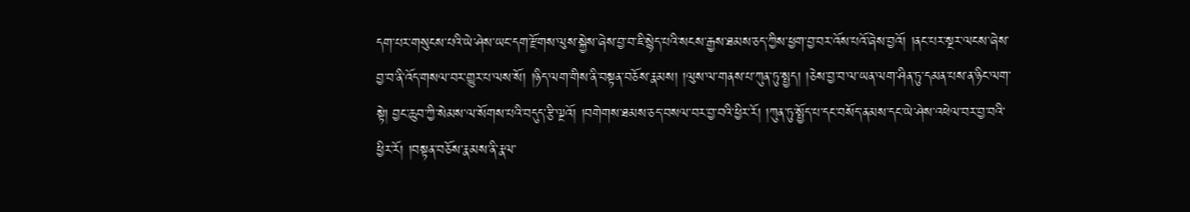དག་པར་གསུངས་པའི་ཡེ་ཤེས་ཡང་དག་རྫོགས་ལུས་སྐྱེས་ཞེས་བྱ་བ་ཇི་སྙེད་པའི་སངས་རྒྱས་ཐམས་ཅད་ཀྱིས་ཕྱག་བྱ་བར་འོས་པའོ་ཞེས་བྱའོ། །ནང་པར་སྔར་ལངས་ཞེས་བྱ་བ་ནི་འོད་གསལ་བར་གྱུར་པ་ལས་སོ། །ཉིད་ལག་གིས་ནི་བསྟན་བཅོས་རྣམས། །ལུས་ལ་གནས་པ་ཀུན་ཏུ་སྤྱད། །ཅེས་བྱ་བ་ལ་ཡན་ལག་ཤིན་ཏུ་དམན་པས་ན་ཉིང་ལག་སྟེ། བྱང་ཆུབ་ཀྱི་སེམས་ལ་སོགས་པའི་བདུད་རྩི་ལྔའོ། །བགེགས་ཐམས་ཅད་བསལ་བར་བྱ་བའི་ཕྱིར་རོ། །ཀུན་ཏུ་སྤྱོད་པ་དང་བསོད་ནམས་དང་ཡེ་ཤེས་འཕེལ་བར་བྱ་བའི་ཕྱིར་རོ། །བསྟན་བཅོས་རྣམས་ནི་རྣལ་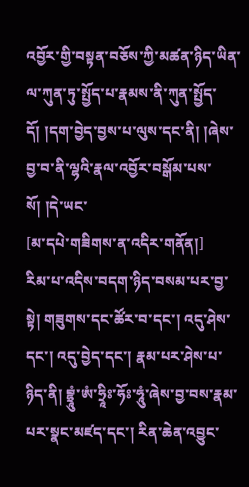འབྱོར་གྱི་བསྟན་བཅོས་ཀྱི་མཚན་ཉིད་ཡིན་ལ་ཀུན་ཏུ་སྤྱོད་པ་རྣམས་ནི་ཀུན་སྤྱོད་དོ། །དག་བྱེད་བྱས་པ་ལུས་དང་ནི། །ཞེས་བྱ་བ་ནི་ལྷའི་རྣལ་འབྱོར་བསྒོམ་པས་སོ། །དེ་ཡང་
[མ་དཔེ་གཟིགས་ན་འདིར་གནོན།]
རིམ་པ་འདིས་བདག་ཉིད་བསམ་པར་བྱ་སྟེ། གཟུགས་དང་ཚོར་བ་དང་། འདུ་ཤེས་དང་། འདུ་བྱེད་དང་། རྣམ་པར་ཤེས་པ་ཉིད་ནི། བྷྲཱུཾ་ཨཾ་ཧྲཱིཿ་ཧོཿ་ཧཱུཾ་ཞེས་བྱ་བས་རྣམ་པར་སྣང་མཛད་དང་། རིན་ཆེན་འབྱུང་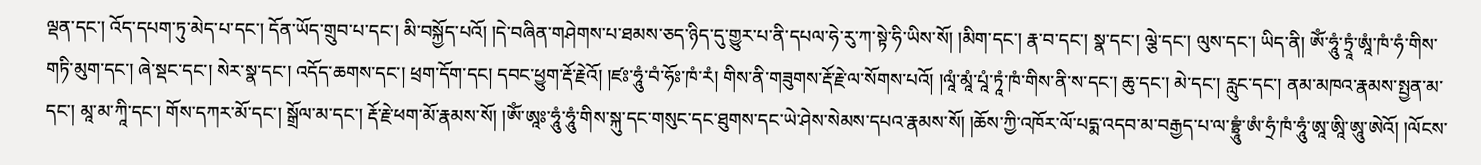ལྡན་དང་། འོད་དཔག་ཏུ་མེད་པ་དང་། དོན་ཡོད་གྲུབ་པ་དང་། མི་བསྐྱོད་པའོ། །དེ་བཞིན་གཤེགས་པ་ཐམས་ཅད་ཉིད་དུ་གྱུར་པ་ནི་དཔལ་ཧེ་རུ་ཀ་སྟེ་ཧི་ཡིས་སོ། །མིག་དང་། རྣ་བ་དང་། སྣ་དང་། ལྕེ་དང་། ལུས་དང་། ཡིད་ནི། ཨོཾ་ཧཱུཾ་ཏྲཱཾ་ཨཱཾ་ཁཾ་ཧཾ་གིས་གཏི་མུག་དང་། ཞེ་སྡང་དང་། སེར་སྣ་དང་། འདོད་ཆགས་དང་། ཕྲག་དོག་དང། དབང་ཕྱུག་རྡོ་རྗེའོ། །ཛཿ་ཧཱུཾ་བཾ་ཧོཿ་ཁཾ་རཾ། གིས་ནི་གཟུགས་རྡོ་རྗེ་ལ་སོགས་པའོ། །ལཱཾ་མཱཾ་པཱཾ་ཏཱཾ་ཁཾ་གིས་ནི་ས་དང་། ཆུ་དང་། མེ་དང་། རླུང་དང་། ནམ་མཁའ་རྣམས་སྤྱན་མ་དང་། མཱ་མ་ཀཱི་དང་། གོས་དཀར་མོ་དང་། སྒྲོལ་མ་དང་། རྡོ་རྗེ་ཕག་མོ་རྣམས་སོ། །ཨོཾ་ཨཱཿ་ཧཱུཾ་ཧཱུཾ་གིས་སྐུ་དང་གསུང་དང་ཐུགས་དང་ཡེ་ཤེས་སེམས་དཔའ་རྣམས་སོ། །ཆོས་ཀྱི་འཁོར་ལོ་པདྨ་འདབ་མ་བརྒྱད་པ་ལ་བྷྲཱུཾ་ཨཾ་ཧྲཾ་ཁཾ་ཧཱུཾ་ཨཱ་ཨཱི་ཨཱུ་ཨེའོ། །ལོངས་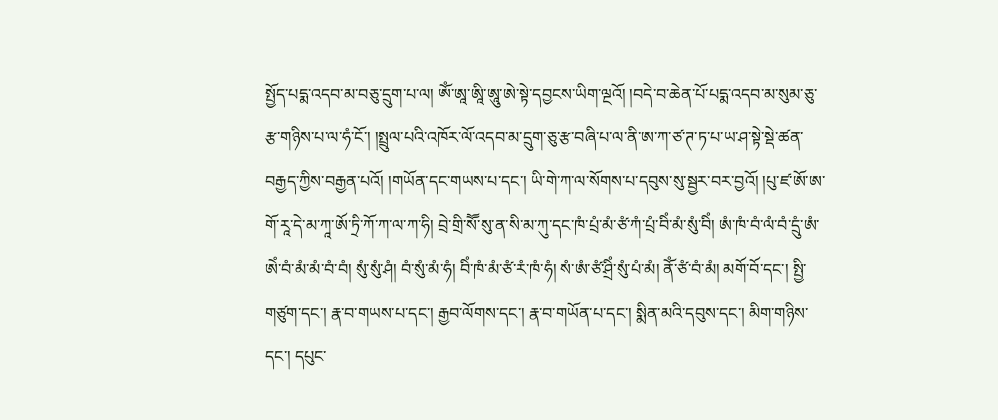སྤྱོད་པདྨ་འདབ་མ་བཅུ་དྲུག་པ་ལ། ཨོཾ་ཨཱ་ཨཱི་ཨཱུ་ཨེ་སྟེ་དབྱངས་ཡིག་ལྔའོ། །བདེ་བ་ཆེན་པོ་པདྨ་འདབ་མ་སུམ་ཅུ་རྩ་གཉིས་པ་ལ་ཧཾ་ངོ་། །སྤྲུལ་པའི་འཁོར་ལོ་འདབ་མ་དྲུག་ཅུ་རྩ་བཞི་པ་ལ་ནི་ཨ་ཀ་ཙ་ཊ་ཏ་པ་ཡ་ཤ་སྟེ་སྡེ་ཚན་བརྒྱད་ཀྱིས་བརྒྱན་པའོ། །གཡོན་དང་གཡས་པ་དང་། ཡི་གེ་ཀ་ལ་སོགས་པ་དབུས་སུ་སྦྱར་བར་བྱའོ། །པུ་ཛ་ཨོ་ཨ་གོ་རཱ་དེ་མ་ཀཱ་ཨོ་ཏྲི་ཀོ་ཀ་ལ་ཀ་ཧི། བྲེ་གྲི་སཽ་སུ་ན་སི་མ་ཀུ་དང་ཁཾ་པྲཾ་མཾ་ཙཾ་ཀཾ་པྲཾ་བིཾ་མཾ་སུཾ་བིཾ། ཨཾ་ཁཾ་བཾ་ལཾ་བཾ་དྲུཾ་ཨཾ་ཨེཾ་བཾ་མཾ་མཾ་བཾ་བཾ། སུཾ་སུཾ་ཤཾ། བཾ་སུཾ་མཾ་ཧཾ། བིཾ་ཁཾ་མཾ་ཙཾ་རཾ་ཁཾ་ཧཾ། སཾ་ཨཾ་ཙཾ་ཤྲིཾ་སུཾ་པཾ་མཾ། ནོཾ་ཙཾ་བཾ་མཾ། མགོ་བོ་དང་། སྤྱི་གཙུག་དང་། རྣ་བ་གཡས་པ་དང་། རྒྱབ་ལོགས་དང་། རྣ་བ་གཡོན་པ་དང་། སྨིན་མའི་དབུས་དང་། མིག་གཉིས་དང་། དཔུང་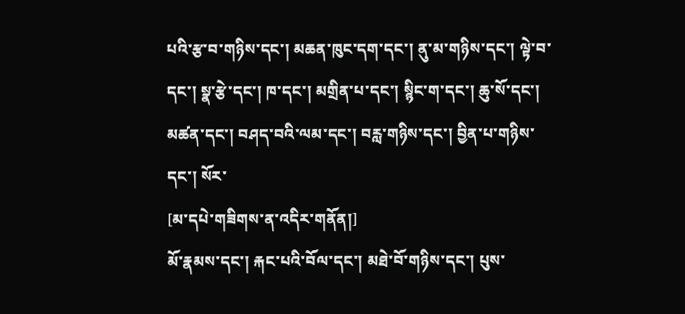པའི་རྩ་བ་གཉིས་དང་། མཆན་ཁུང་དག་དང་། ནུ་མ་གཉིས་དང་། ལྟེ་བ་དང་། སྣ་རྩེ་དང་། ཁ་དང་། མགྲིན་པ་དང་། སྙིང་ག་དང་། ཆུ་སོ་དང་། མཚན་དང་། བཤད་བའི་ལམ་དང་། བརླ་གཉིས་དང་། བྱིན་པ་གཉིས་དང་། སོར་
[མ་དཔེ་གཟིགས་ན་འདིར་གནོན།]
མོ་རྣམས་དང་། རྐང་པའི་བོལ་དང་། མཐེ་བོ་གཉིས་དང་། པུས་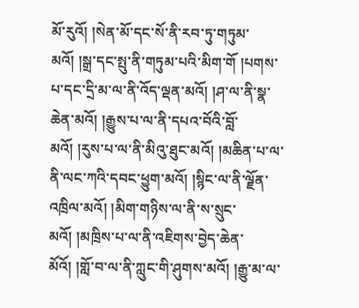མོ་རུའོ། །སེན་མོ་དང་སོ་ནི་རབ་ཏུ་གཏུམ་མའོ། །སྒྲ་དང་སྤུ་ནི་གཏུམ་པའི་མིག་གོ །པགས་པ་དང་དྲི་མ་ལ་ནི་འོད་ལྡན་མའོ། །ཤ་ལ་ནི་སྣ་ཆེན་མའོ། །རྒྱུས་པ་ལ་ནི་དཔའ་བོའི་བློ་མའོ། །རུས་པ་ལ་ནི་མིའུ་ཐུང་མའོ། །མཆིན་པ་ལ་ནི་ལང་ཀའི་དབང་ཕྱུག་མའོ། །སྙིང་ལ་ནི་ལྗོན་འཁྲིལ་མའོ། །མིག་གཉིས་ལ་ནི་ས་སྲུང་མའོ། །མཁྲིས་པ་ལ་ནི་འཇིགས་བྱེད་ཆེན་མོའོ། །གློ་བ་ལ་ནི་ཀླུང་གི་ཤུགས་མའོ། །རྒྱུ་མ་ལ་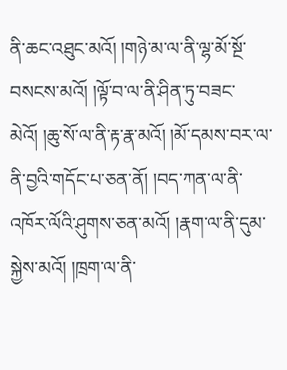ནི་ཆང་འཐུང་མའོ། །གཉེ་མ་ལ་ནི་ལྷ་མོ་སྔོ་བསངས་མའོ། །ལྟོ་བ་ལ་ནི་ཤིན་ཏུ་བཟང་མེའོ། །ཆུ་སོ་ལ་ནི་རྟ་རྣ་མའོ། །མོ་དམས་བར་ལ་ནི་བྱའི་གདོང་པ་ཅན་ནོ། །བད་ཀན་ལ་ནི་འཁོར་ལོའི་ཤུགས་ཅན་མའོ། །རྣག་ལ་ནི་དུམ་སྐྱེས་མའོ། །ཁྲག་ལ་ནི་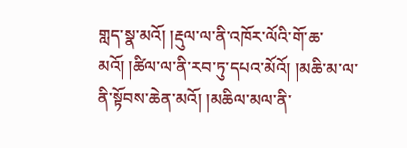གླད་སྣ་མའོ། །རྡུལ་ལ་ནི་འཁོར་ལོའི་གོ་ཆ་མའོ། །ཚིལ་ལ་ནི་རབ་ཏུ་དཔའ་མོའོ། །མཆི་མ་ལ་ནི་སྟོབས་ཆེན་མའོ། །མཆིལ་མལ་ནི་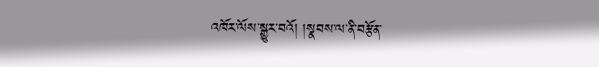འཁོར་ལོས་སྒྱུར་བའོ། །སྣབས་ལ་ནི་བརྩོན་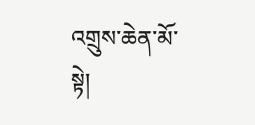འགྲུས་ཆེན་མོ་སྟེ།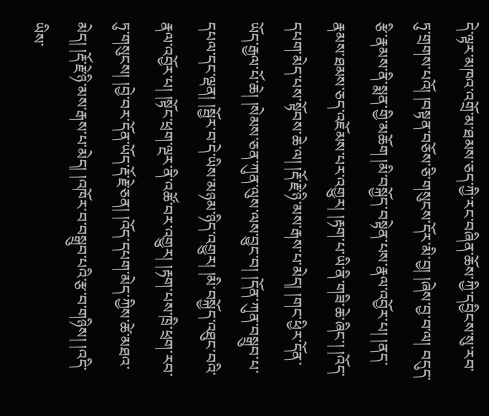དེ་ལྟར་མཁའ་འགྲོ་མ་ཐམས་ཅད་ཀྱི་རང་བཞིན་ཆོས་ཀྱི་དབྱིངས་སུ་རབ་ཏུ་གྲགས་པའོ། །བསྟན་བཅོས་ཅི་གསུངས་དོར་མི་བྱ། །ཞེས་བྱ་བ་ལ། བདུད་རྩི་རྣམས་ནི་སྨན་གྱི་མཆོག །མི་བསྐྱོད་བསྟེན་པས་རྣལ་འབྱོར་པ། །ནད་རྣམས་ཐམས་ཅད་འཇོམས་པར་འགྱུར། །རྟག་པ་ཡི་ནི་གཟི་ཆེ་ཞིང་། །འོད་དཔག་མེད་པས་སྟོབས་ཆེ་ལ། །རྡོ་རྗེ་ཉི་མས་རྒས་པ་མེད། །གང་ཕྱིར་དོན་ཡོད་རྒྱལ་པོ་ཆེ། །སེམས་ཅན་ཀུན་ལུས་ལས་བྱུང་བ། །དོན་ཀུན་བསྒྲུབ་པ་དཔལ་དང་ལྡན། །སྦྱོར་བ་དེ་ཡིས་མཉམ་ཉིད་འགྱུར། །མི་བསྐྱོད་འཐུང་བའི་རྣལ་འབྱོར་པ། །སྟོང་ཕྲག་ལྔར་ནི་འཚོ་བར་འགྱུར། །རྟག་པས་ཁྲི་ཕྲག་རབ་ཏུ་གསུངས། །བྱེ་བར་དོན་ཡོད་རྡོ་རྗེ་ཅན། །འོད་དཔག་མེད་ཀྱིས་ཚེ་མཐའ་མེད། །རྡོ་རྗེ་ཉི་མས་རྒས་པ་མེད། །འཁོར་བ་བསྒྲུབ་པའི་རྩ་བ་གཉིས། །འདི་ཡིས་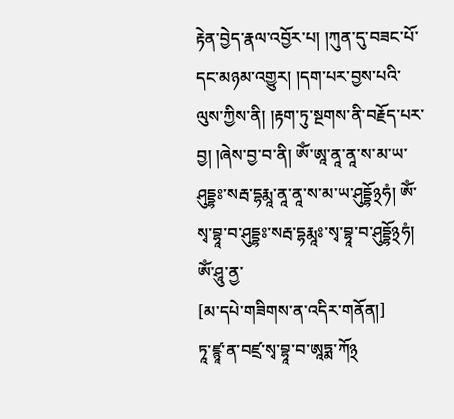རྟེན་བྱེད་རྣལ་འབྱོར་པ། །ཀུན་དུ་བཟང་པོ་དང་མཉམ་འགྱུར། །དག་པར་བྱས་པའི་ལུས་ཀྱིས་ནི། །རྟག་ཏུ་སྔགས་ནི་བརྗོད་པར་བྱ། །ཞེས་བྱ་བ་ནི། ཨོཾ་ཨཱ་ནཱ་ནཱ་ས་མ་ཡ་ཤུདྡྷཿ་སརྦ་དྷརྨཱ་ནཱ་ནཱ་ས་མ་ཡ་ཤུདྡྷོ྅ཧཾ། ཨོཾ་སྭ་བྷཱ་བ་ཤུདྡྷཿ་སརྦ་དྷརྨཱཿ་སྭ་བྷཱ་བ་ཤུདྡྷོ྅ཧཾ། ཨོཾ་ཤཱུ་ནྱ་
[མ་དཔེ་གཟིགས་ན་འདིར་གནོན།]
ཏཱ་ཛྙཱ་ན་བཛྲ་སྭ་བྷཱ་བ་ཨཱཏྨ་ཀོ྅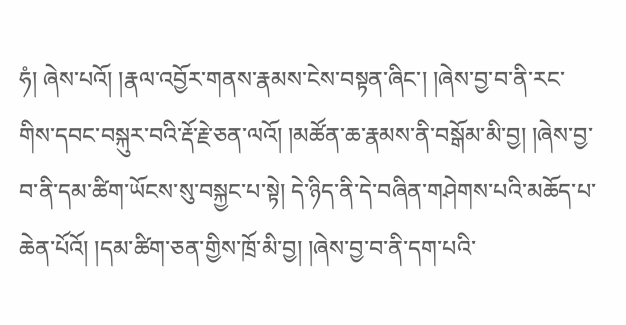ཧཾ། ཞེས་པའོ། །རྣལ་འབྱོར་གནས་རྣམས་ངེས་བསྟན་ཞིང་། །ཞེས་བྱ་བ་ནི་རང་གིས་དབང་བསྐུར་བའི་རྡོ་རྗེ་ཅན་ལའོ། །མཚོན་ཆ་རྣམས་ནི་བསྒོམ་མི་བྱ། །ཞེས་བྱ་བ་ནི་དམ་ཚིག་ཡོངས་སུ་བསྐྱང་པ་སྟེ། དེ་ཉིད་ནི་དེ་བཞིན་གཤེགས་པའི་མཆོད་པ་ཆེན་པོའོ། །དམ་ཚིག་ཅན་གྱིས་ཁྲོ་མི་བྱ། །ཞེས་བྱ་བ་ནི་དག་པའི་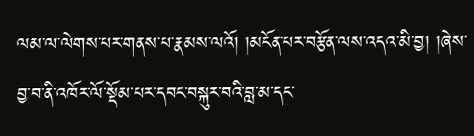ལམ་ལ་ལེགས་པར་གནས་པ་རྣམས་ལའོ། །མངོན་པར་བརྩོན་ལས་འདའ་མི་བྱ། །ཞེས་བྱ་བ་ནི་འཁོར་ལོ་སྡོམ་པར་དབང་བསྐུར་བའི་བླ་མ་དང་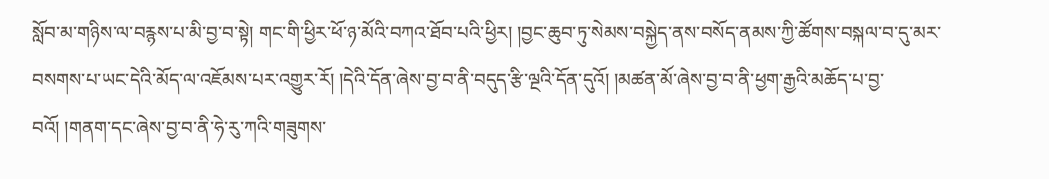སློབ་མ་གཉིས་ལ་བརྙས་པ་མི་བྱ་བ་སྟེ། གང་གི་ཕྱིར་ཕོ་ཉ་མོའི་བཀའ་ཐོབ་པའི་ཕྱིར། །བྱང་ཆུབ་ཏུ་སེམས་བསྐྱེད་ནས་བསོད་ནམས་ཀྱི་ཚོགས་བསྐལ་བ་དུ་མར་བསགས་པ་ཡང་དེའི་མོད་ལ་འཇོམས་པར་འགྱུར་རོ། །དེའི་དོན་ཞེས་བྱ་བ་ནི་བདུད་རྩི་ལྔའི་དོན་དུའོ། །མཚན་མོ་ཞེས་བྱ་བ་ནི་ཕྱག་རྒྱའི་མཆོད་པ་བྱ་བའོ། །གནག་དང་ཞེས་བྱ་བ་ནི་ཧེ་རུ་ཀའི་གཟུགས་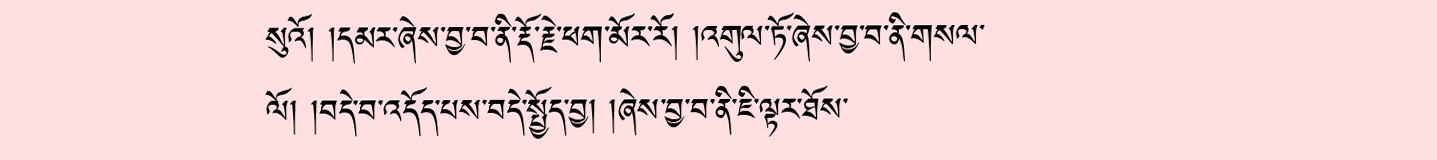སུའོ། །དམར་ཞེས་བྱ་བ་ནི་རྡོ་རྗེ་ཕག་མོར་རོ། །འགུལ་ཏོ་ཞེས་བྱ་བ་ནི་གསལ་ལོ། །བདེ་བ་འདོད་པས་བདེ་སྤྱོད་བྱ། །ཞེས་བྱ་བ་ནི་ཇི་ལྟར་ཐོས་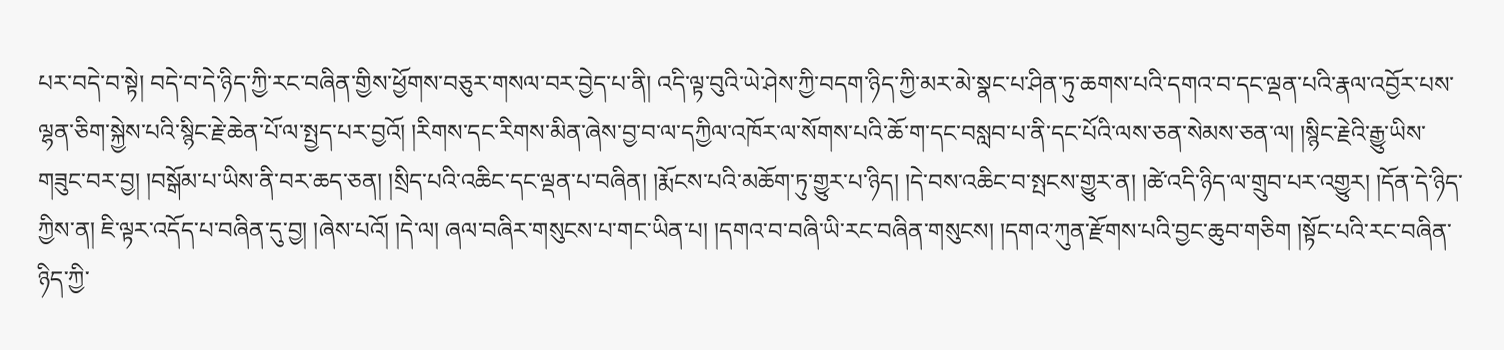པར་བདེ་བ་སྟེ། བདེ་བ་དེ་ཉིད་ཀྱི་རང་བཞིན་གྱིས་ཕྱོགས་བཅུར་གསལ་བར་བྱེད་པ་ནི། འདི་ལྟ་བུའི་ཡེ་ཤེས་ཀྱི་བདག་ཉིད་ཀྱི་མར་མེ་སྣང་པ་ཤིན་ཏུ་ཆགས་པའི་དགའ་བ་དང་ལྡན་པའི་རྣལ་འབྱོར་པས་ལྷན་ཅིག་སྐྱེས་པའི་སྙིང་རྗེ་ཆེན་པོ་ལ་སྤྱད་པར་བྱའོ། །རིགས་དང་རིགས་མིན་ཞེས་བྱ་བ་ལ་དཀྱིལ་འཁོར་ལ་སོགས་པའི་ཆོ་ག་དང་བསླབ་པ་ནི་དང་པོའི་ལས་ཅན་སེམས་ཅན་ལ། །སྙིང་རྗེའི་རྒྱུ་ཡིས་གཟུང་བར་བྱ། །བསྒོམ་པ་ཡིས་ནི་བར་ཆད་ཅན། །སྲིད་པའི་འཆིང་དང་ལྡན་པ་བཞིན། །རྨོངས་པའི་མཆོག་ཏུ་གྱུར་པ་ཉིད། །དེ་བས་འཆིང་བ་སྤངས་གྱུར་ན། །ཚེ་འདི་ཉིད་ལ་གྲུབ་པར་འགྱུར། །དོན་དེ་ཉིད་ཀྱིས་ན། ཇི་ལྟར་འདོད་པ་བཞིན་དུ་བྱ། །ཞེས་པའོ། །དེ་ལ། ཞལ་བཞིར་གསུངས་པ་གང་ཡིན་པ། །དགའ་བ་བཞི་ཡི་རང་བཞིན་གསུངས། །དགའ་ཀུན་རྫོགས་པའི་བྱང་ཆུབ་གཅིག །སྟོང་པའི་རང་བཞིན་ཉིད་ཀྱི་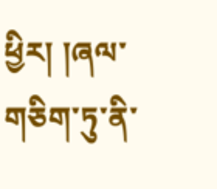ཕྱིར། །ཞལ་གཅིག་ཏུ་ནི་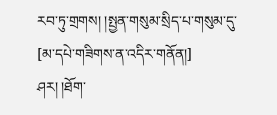རབ་ཏུ་གྲགས། །སྤྱན་གསུམ་སྲིད་པ་གསུམ་དུ་
[མ་དཔེ་གཟིགས་ན་འདིར་གནོན།]
ཤར། །ཐོག་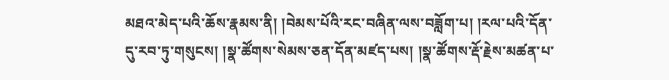མཐའ་མེད་པའི་ཆོས་རྣམས་ནི། །བེམས་པོའི་རང་བཞིན་ལས་བཟློག་པ། །རལ་པའི་དོན་དུ་རབ་ཏུ་གསུངས། །སྣ་ཚོགས་སེམས་ཅན་དོན་མཛད་པས། །སྣ་ཚོགས་རྡོ་རྗེས་མཚན་པ་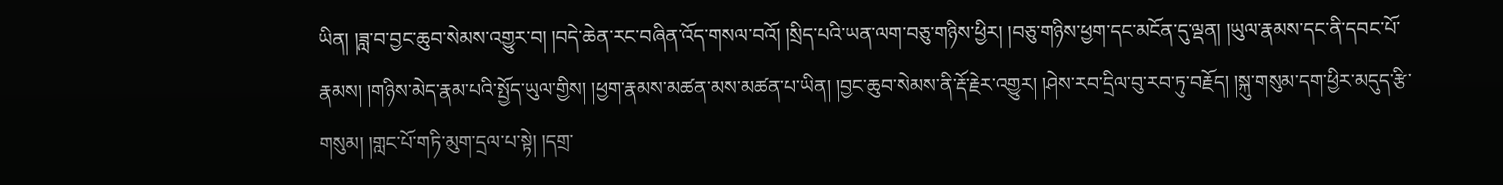ཡིན། །ཟླ་བ་བྱང་ཆུབ་སེམས་འགྱུར་བ། །བདེ་ཆེན་རང་བཞིན་འོད་གསལ་བའོ། །སྲིད་པའི་ཡན་ལག་བཅུ་གཉིས་ཕྱིར། །བཅུ་གཉིས་ཕྱག་དང་མངོན་དུ་ལྡན། །ཡུལ་རྣམས་དང་ནི་དབང་པོ་རྣམས། །གཉིས་མེད་རྣམ་པའི་སྤྱོད་ཡུལ་གྱིས། །ཕྱག་རྣམས་མཚན་མས་མཚན་པ་ཡིན། །བྱང་ཆུབ་སེམས་ནི་རྡོ་རྗེར་འགྱུར། །ཤེས་རབ་དྲིལ་བུ་རབ་ཏུ་བརྗོད། །སྐུ་གསུམ་དག་ཕྱིར་མདུད་རྩི་གསུམ། །གླང་པོ་གཏི་མུག་དྲལ་པ་སྟེ། །དགྲ་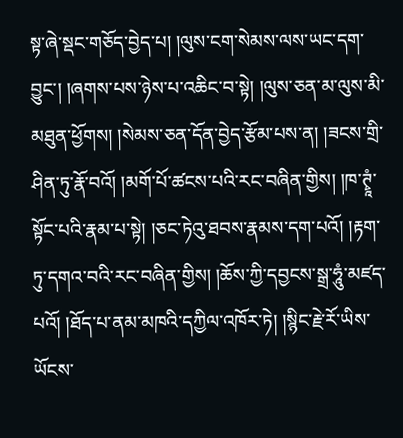སྟ་ཞེ་སྡང་གཅོད་བྱེད་པ། །ལུས་ངག་སེམས་ལས་ཡང་དག་བྱུང་། །ཞགས་པས་ཉེས་པ་འཆིང་བ་སྟེ། །ལུས་ཅན་མ་ལུས་མི་མཐུན་ཕྱོགས། །སེམས་ཅན་དོན་བྱེད་རྩོམ་པས་ན། །ཟངས་གྲི་ཤིན་ཏུ་རྣོ་བའོ། །མགོ་པོ་ཚངས་པའི་རང་བཞིན་གྱིས། །ཁ་ཊྭཱཾ་སྟོང་པའི་རྣམ་པ་སྟེ། །ཅང་ཏེའུ་ཐབས་རྣམས་དག་པའོ། །རྟག་ཏུ་དགའ་བའི་རང་བཞིན་གྱིས། །ཆོས་ཀྱི་དབྱངས་སྒྲ་ཧཱུཾ་མཛད་པའོ། །ཐོད་པ་ནམ་མཁའི་དཀྱིལ་འཁོར་ཏེ། །སྙིང་རྗེ་རོ་ཡིས་ཡོངས་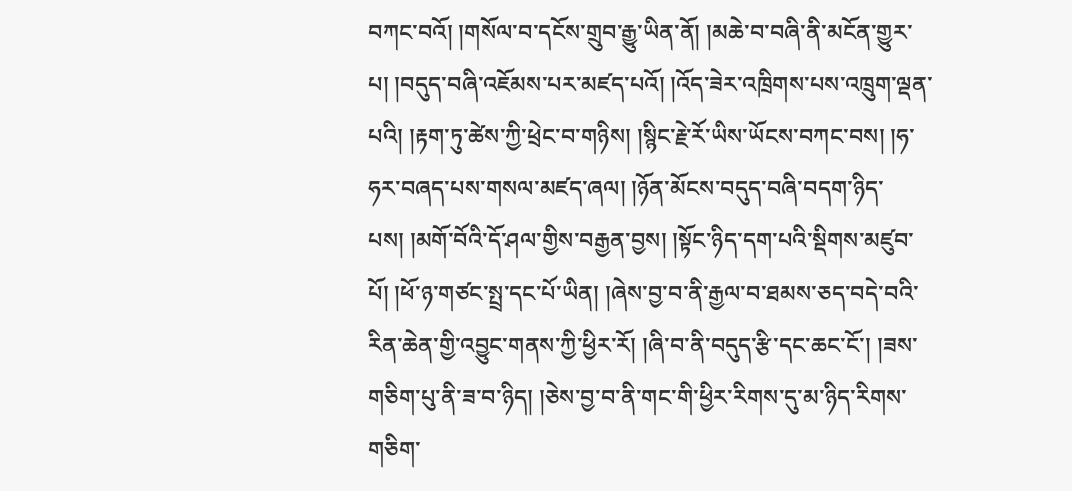བཀང་བའོ། །གསོལ་བ་དངོས་གྲུབ་རྒྱུ་ཡིན་ནོ། །མཆེ་བ་བཞི་ནི་མངོན་གྱུར་པ། །བདུད་བཞི་འཇོམས་པར་མཛད་པའོ། །འོད་ཟེར་འཁྲིགས་པས་འཁྲུག་ལྡན་པའི། །རྟག་ཏུ་ཚེས་ཀྱི་ཕྲེང་བ་གཉིས། །སྙིང་རྗེ་རོ་ཡིས་ཡོངས་བཀང་བས། །ཧ་ཧར་བཞད་པས་གསལ་མཛད་ཞལ། །ཉོན་མོངས་བདུད་བཞི་བདག་ཉིད་པས། །མགོ་བོའི་དོ་ཤལ་གྱིས་བརྒྱན་བྱས། །སྟོང་ཉིད་དག་པའི་སྡིགས་མཛུབ་པོ། །ཕོ་ཉ་གཙང་སྤྲ་དང་པོ་ཡིན། །ཞེས་བྱ་བ་ནི་རྒྱལ་བ་ཐམས་ཅད་བདེ་བའི་རིན་ཆེན་གྱི་འབྱུང་གནས་ཀྱི་ཕྱིར་རོ། །ཞི་བ་ནི་བདུད་རྩི་དང་ཆང་ངོ་། །ཟས་གཅིག་པུ་ནི་ཟ་བ་ཉིད། །ཅེས་བྱ་བ་ནི་གང་གི་ཕྱིར་རིགས་དུ་མ་ཉིད་རིགས་གཅིག་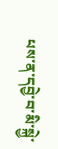པས་ན་དབྱེ་བ་མི་སྐྱེ་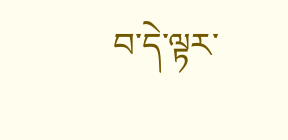བ་དེ་ལྟར་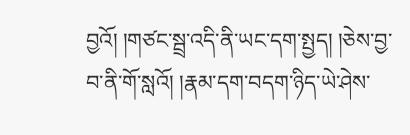བྱའོ། །གཙང་སྦྲ་འདི་ནི་ཡང་དག་སྤྱད། །ཅེས་བྱ་བ་ནི་གོ་སླའོ། །རྣམ་དག་བདག་ཉིད་ཡེ་ཤེས་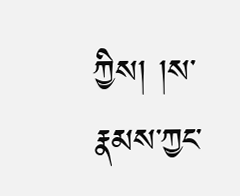ཀྱིས། །ས་རྣམས་ཀྱང་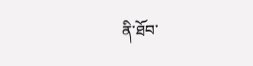ནི་ཐོབ་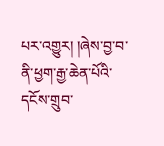པར་འགྱུར། །ཞེས་བྱ་བ་ནི་ཕྱག་རྒྱ་ཆེན་པོའི་དངོས་གྲུབ་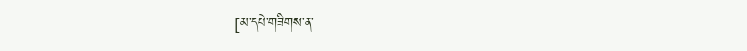[མ་དཔེ་གཟིགས་ན་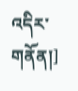འདིར་གནོན།]